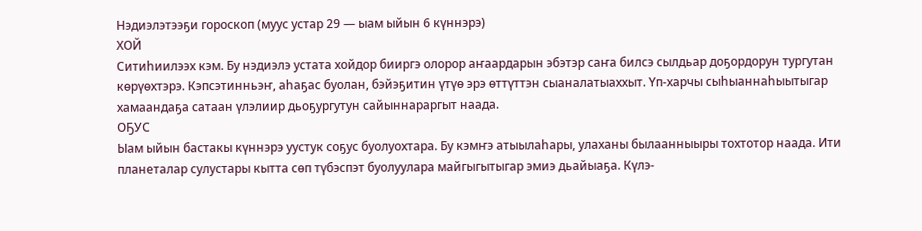Нэдиэлэтээҕи гороскоп (муус устар 29 — ыам ыйын 6 күннэрэ)
ХОЙ
Ситиһиилээх кэм. Бу нэдиэлэ устата хойдор бииргэ олорор аҥаардарын эбэтэр саҥа билсэ сылдьар доҕордорун тургутан көрүөхтэрэ. Кэпсэтинньэҥ, аһаҕас буолан, бэйэҕитин үтүө эрэ өттүттэн сыаналатыаххыт. Үп-харчы сыһыаннаһыытыгар хамаандаҕа сатаан үлэлиир дьоҕургутун сайыннараргыт наада.
ОҔУС
Ыам ыйын бастакы күннэрэ уустук соҕус буолуохтара. Бу кэмҥэ атыылаһары, улаханы былаанныыры тохтотор наада. Ити планеталар сулустары кытта сөп түбэспэт буолуулара майгыгытыгар эмиэ дьайыаҕа. Күлэ-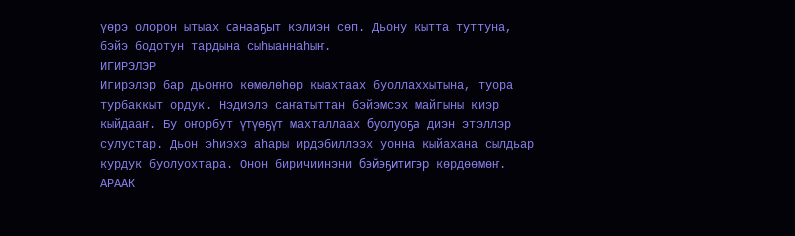үөрэ олорон ытыах санааҕыт кэлиэн сөп. Дьону кытта туттуна, бэйэ бодотун тардына сыһыаннаһыҥ.
ИГИРЭЛЭР
Игирэлэр бар дьоҥҥо көмөлөһөр кыахтаах буоллаххытына, туора турбаккыт ордук. Нэдиэлэ саҥатыттан бэйэмсэх майгыны киэр кыйдааҥ. Бу оҥорбут үтүөҕүт махталлаах буолуоҕа диэн этэллэр сулустар. Дьон эһиэхэ аһары ирдэбиллээх уонна кыйахана сылдьар курдук буолуохтара. Онон биричиинэни бэйэҕитигэр көрдөөмөҥ.
АРААК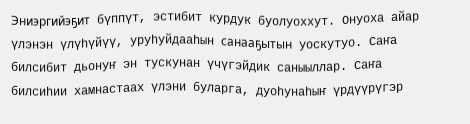Эниэргийэҕит бүппүт, эстибит курдук буолуоххут. Онуоха айар үлэнэн үлүһүйүү, уруһуйдааһын санааҕытын уоскутуо. Саҥа билсибит дьонуҥ эн тускунан үчүгэйдик саныыллар. Саҥа билсиһии хамнастаах үлэни буларга, дуоһунаһыҥ үрдүүрүгэр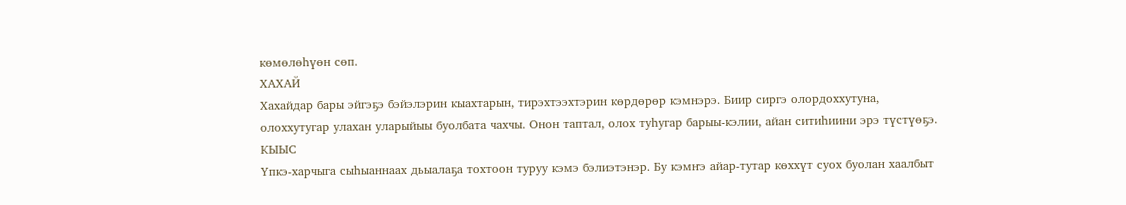көмөлөһүөн сөп.
ХАХАЙ
Хахайдар бары эйгэҕэ бэйэлэрин кыахтарын, тирэхтээхтэрин көрдөрөр кэмнэрэ. Биир сиргэ олордоххутуна, олоххутугар улахан уларыйыы буолбата чахчы. Онон таптал, олох туһугар барыы-кэлии, айан ситиһиини эрэ түстүөҕэ.
КЫЫС
Үпкэ-харчыга сыһыаннаах дьыалаҕа тохтоон туруу кэмэ бэлиэтэнэр. Бу кэмҥэ айар-тутар көххүт суох буолан хаалбыт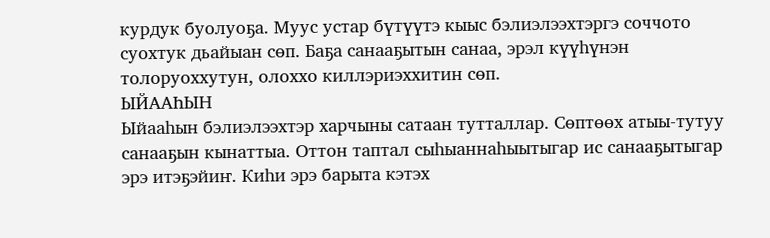курдук буолуоҕа. Муус устар бүтүүтэ кыыс бэлиэлээхтэргэ соччото суохтук дьайыан сөп. Баҕа санааҕытын санаа, эрэл күүһүнэн толоруоххутун, олоххо киллэриэххитин сөп.
ЫЙААҺЫН
Ыйааһын бэлиэлээхтэр харчыны сатаан тутталлар. Сөптөөх атыы-тутуу санааҕын кынаттыа. Оттон таптал сыһыаннаһыытыгар ис санааҕытыгар эрэ итэҕэйиҥ. Киһи эрэ барыта кэтэх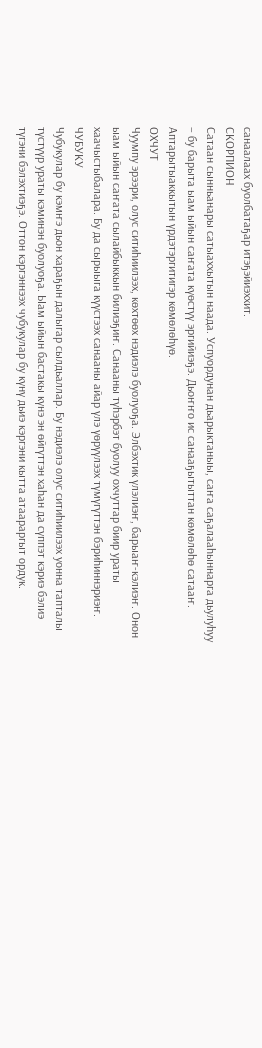санаалаах буолбатаҕар итэҕэйиэххит.
СКОРПИОН
Сатаан сынньанары сатыаххытын наада. Успуордунан дьарыктаныы, саҥа саҕалааһыннарга дьулуһуу – бу барыта ыам ыйын саҥата күөстүү эргийиэҕэ. Дьоҥҥо ис санааҕытыттан көмөлөһө сатааҥ. Аптарытыаккытын үрдэтэргитигэр көмөлөһүө.
ОХЧУТ
Чуумпу эрээри, олус ситиһиилээх, көхтөөх нэдиэлэ буолуоҕа. Элбэхтик үлэлиэҥ, барыаҥ-кэлиэҥ. Онон ыам ыйын саҥата сылайбыккын билиэҕиҥ. Санааны түһэрбэт буолуу охчуттар биир ураты хаачыстыбалара. Бу да сырыыга күүстээх санааны айар үлэ үөрүүлээх түмүгүттэн бэриһиннэриэҥ.
ЧУБУКУ
Чубукулар бу кэмҥэ дьон хараҕын далыгар сылдьаллар. Бу нэдиэлэ олус ситиһиилээх уонна тапталы түстүүр ураты кэминэн буолуоҕа. Ыам ыйын бастакы күнэ эн өйгүттэн хаһан да сүппэт кэриэ бэлиэ түгэни бэлэхтиэҕэ. Оттон кэргэннээх чубукулар бу күнү дьиэ кэргэни кытта атаараргыт ордук.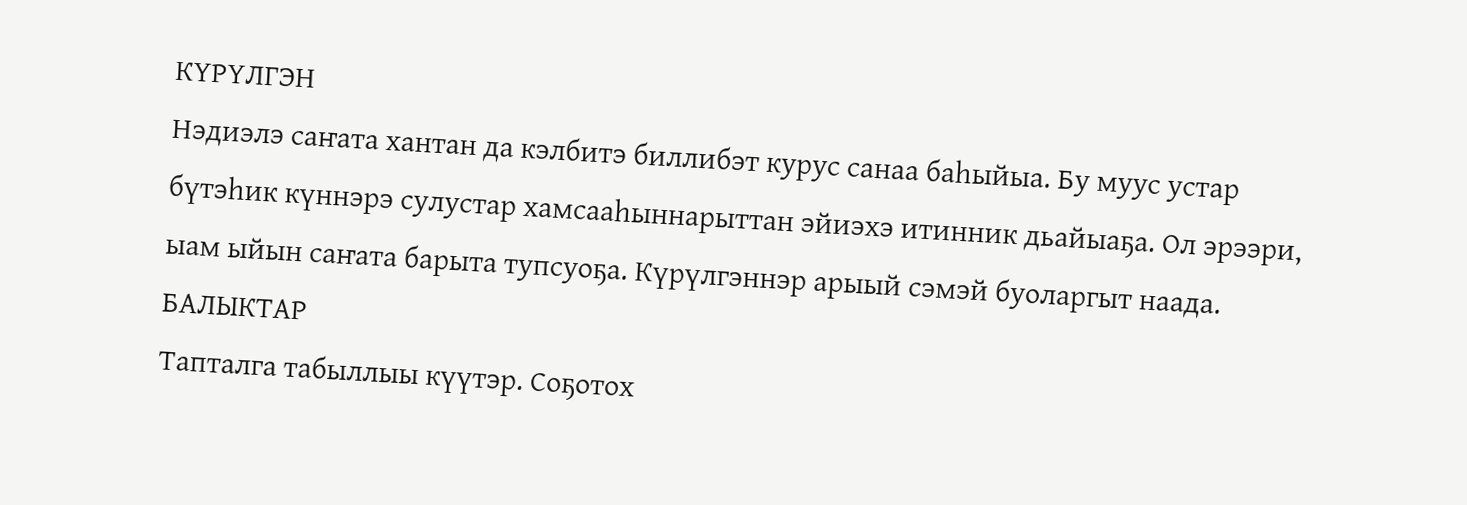КҮРҮЛГЭН
Нэдиэлэ саҥата хантан да кэлбитэ биллибэт курус санаа баһыйыа. Бу муус устар бүтэһик күннэрэ сулустар хамсааһыннарыттан эйиэхэ итинник дьайыаҕа. Ол эрээри, ыам ыйын саҥата барыта тупсуоҕа. Күрүлгэннэр арыый сэмэй буоларгыт наада.
БАЛЫКТАР
Тапталга табыллыы күүтэр. Соҕотох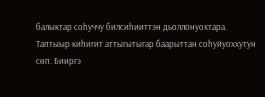балыктар соһуччу билсиһииттэн дьоллонуохтара. Таптыыр киһигит аттыгытыгар баарыттан соһуйуоххутун сөп. Бииргэ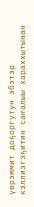үөрэммит доҕоргутун эбэтэр кэллиэгэҕитин саҥалыы хараххытынан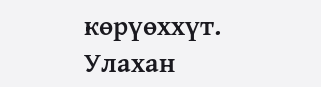көрүөххүт. Улахан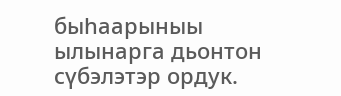быһаарыныы ылынарга дьонтон сүбэлэтэр ордук.